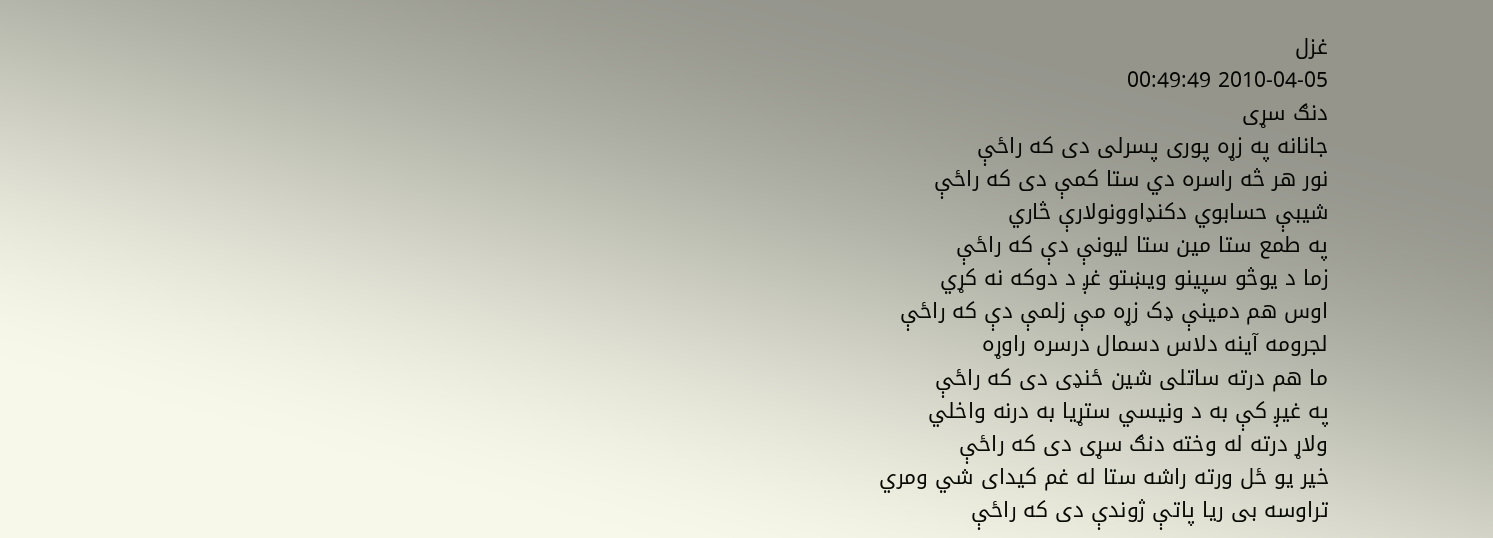غزل
2010-04-05 00:49:49
دنګ سړی
جانانه په زړه پوری پسرلی دی که راځې
نور هر څه راسره دي ستا کمې دی که راځې
شیبې حسابوي دکنډاوونولارې څاري
په طمع ستا مین ستا لیونې دې که راځې
زما د یوڅو سپینو ویښتو غږ د دوکه نه کړي
اوس هم دمینې ډک زړه مې زلمې دې که راځې
لجرومه آینه دلاس دسمال درسره راوړه
ما هم درته ساتلی شین ځنډی دی که راځې
په غیږ کې به د ونیسي ستړیا به درنه واخلي
ولاړ درته له وخته دنګ سړی دی که راځې
خیر یو ځل ورته راشه ستا له غم کیدای شي ومري
تراوسه بی ریا پاتې ژوندې دی که راځې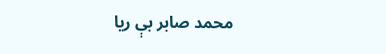محمد صابر بې ریا